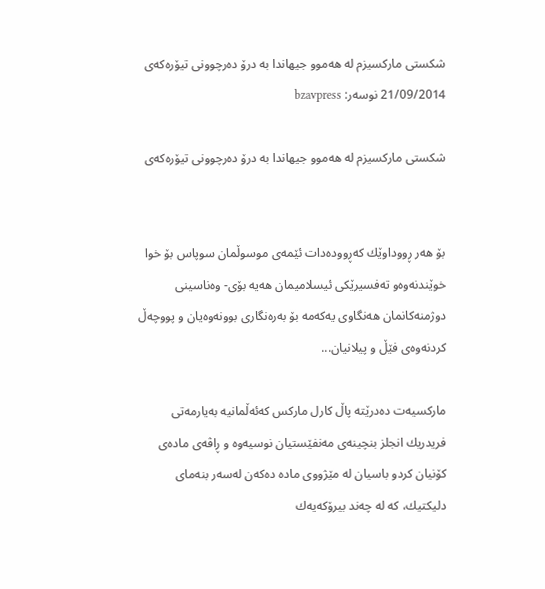شکستی مارکسیزم لە هەموو جیهاندا بە درۆ دەرچوونی تیۆرەکەی
21/09/2014 نوسەر: bzavpress

شکستی مارکسیزم لە هەموو جیهاندا بە درۆ دەرچوونی تیۆرەکەی


بۆ هه‌ر ڕووداوێك كه‌ڕووده‌دات ئێمه‌ى موسوڵمان سوپاس بۆ خوا خوێندنه‌وه‌و ته‌فسيرێكى ئيسلاميمان هه‌يه‌ بۆى- وه‌ناسينى دوژمنه‌كانمان هه‌نگاوى يه‌كه‌مه‌ بۆ به‌ره‌نگارى بوونه‌وه‌يان و‌ پووچه‌ڵ كردنه‌وه‌ى فێڵ و پيلانيان...

ماركسيه‌ت ده‌درێته‌ پاڵ كارل ماركس كه‌ئه‌ڵمانيه‌‌ به‌يارمه‌تى فريدريك انجلز بنچينه‌ی مه‌نفێستیان نوسیه‌وه‌ و ڕاڤه‌ی ماده‌ی کۆنیان کردو باسیان له‌ مێژووی ماده‌ ده‌که‌ن له‌سه‌ر بنه‌مای دلیکتیك، كه له‌ چه‌ند بيرۆكه‌يه‌ك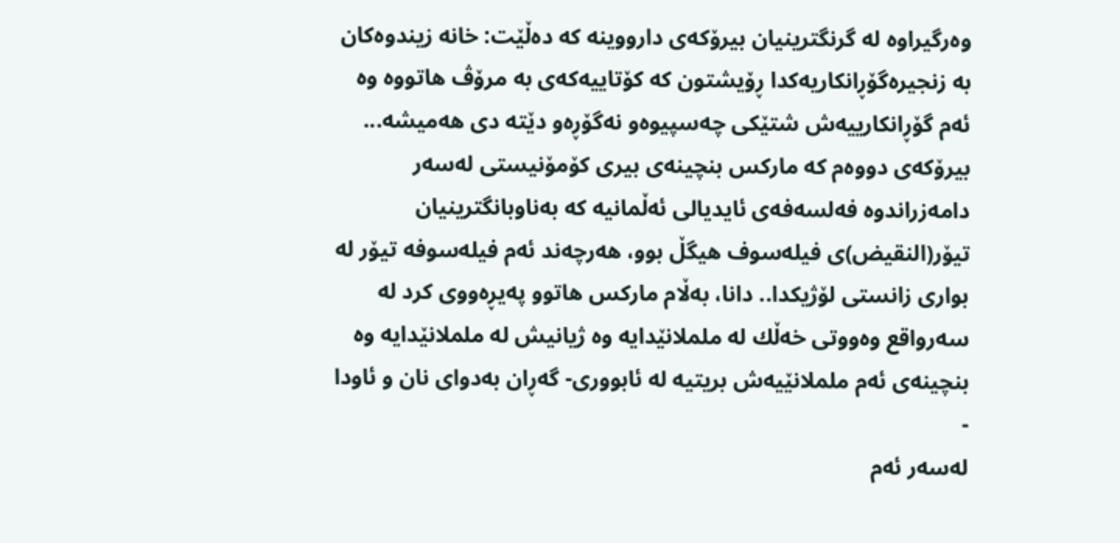وه‌رگيراوه‌ له‌ گرنگترينيان بيرۆكه‌ى دارووينه‌ كه‌ ده‌ڵێت: خانه‌ زيندوه‌كان به‌ زنجيره‌گۆڕانكاريه‌كدا ڕۆيشتون‌ كه‌ كۆتاييه‌كه‌‌ی به‌ مرۆڤ هاتووه‌ وه‌ ئه‌م گۆڕانكارييه‌ش شتێكى چه‌سپیوه‌و نه‌گۆڕه‌و دێته‌ دی هه‌میشه‌... بيرۆكه‌ى دووه‌م كه‌ ماركس بنچينه‌ى بيرى كۆمۆنيستى له‌سه‌ر دامه‌زراندوه‌ فه‌لسه‌فه‌ى ئایدیالی ‌ئه‌ڵمانيه‌ كه‌ به‌ناوبانگترينيان تیۆر(النقيض)ى فيله‌سوف هيگڵ بوو، هه‌رچه‌ند ئه‌م فيله‌سوفه‌ تیۆر له‌ بواری زانستی لۆژیكدا.. دانا، به‌ڵام ماركس هاتوو په‌يڕه‌ووى كرد له‌ سه‌رواقع وه‌ووتى خه‌ڵك له‌ ململانێدايه‌ وه‌ ژيانيش له‌ ململانێدايه‌ وه‌ بنچينه‌ى ئه‌م ململانێيه‌ش بريتيه‌ له‌ ئابوورى- گه‌ڕان به‌دواى نان و ئاودا -
له‌سه‌ر ئه‌م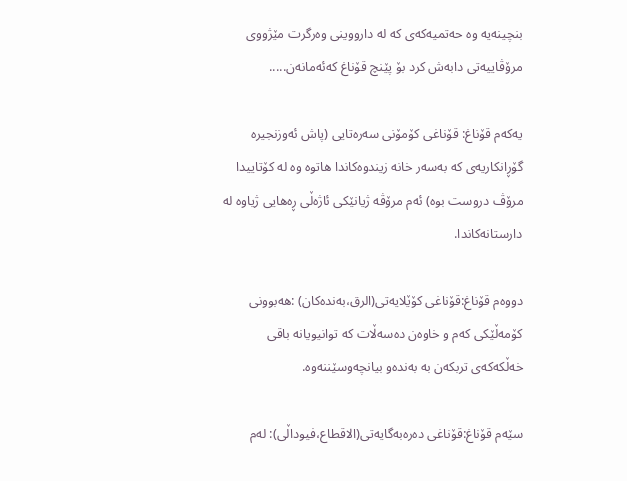بنچینه‌یه‌ وه‌ حه‌تميه‌كه‌ى كه‌ له‌ دارووينى وه‌رگرت مێژووى مرۆڤاييه‌تى دابه‌ش كرد بۆ پێنچ قۆناغ که‌ئه‌‌مانه‌ن.....

يه‌كه‌م قۆناغ: قۆناغى کۆمۆنی سه‌ره‌تايی‌ (پاش ئه‌وزنجیره‌ گۆڕانكاريه‌ى كه‌ به‌سه‌ر خانه‌ زيندوه‌كاندا هاتوه‌ وه‌ له‌ کۆتاییدا‌‌ مرۆڤ دروست بوه‌‌) ئه‌م مرۆڤه‌ ژيانێكى ئاژه‌ڵى ڕه‌هایی ژياوه‌ له‌ دارستانه‌كاندا.

دووه‌م قۆناغ:قۆناغى كۆێلايه‌تى(الرق،به‌نده‌کان) :هه‌بوونى كۆمه‌ڵێكى كه‌م و‌ خاوه‌ن ده‌سه‌ڵات که‌ توانیویانه‌ باقى خه‌ڵكه‌كه‌ى تربکه‌ن به‌ به‌نده‌و بیانچه‌وسێننه‌وه‌.

سێه‌م قۆناغ:قۆناغى ده‌ره‌به‌گايه‌تى(الاقطاع،فیوداڵی): له‌م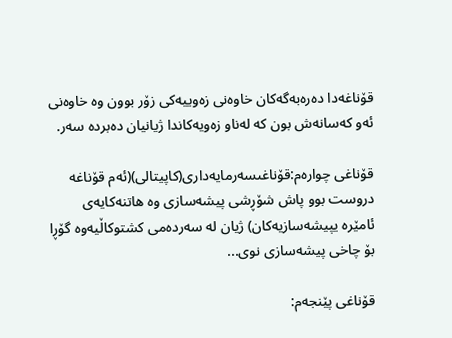قۆناغه‌دا ده‌ره‌به‌گه‌کان خاوه‌نی زه‌ويیه‌كی زۆر بوون وه‌ خاوه‌نی ئه‌و که‌سانه‌ش بون که‌ له‌ناو زه‌ویه‌کاندا ژیا‌نیان ده‌برده‌ سه‌ر.

قۆناغى چواره‌م:قۆناغىسه‌رمايه‌دارى(کاپیتالی)(ئه‌م قۆناغه‌ دروست بوو پاش شۆڕشى پيشه‌سازى وه‌ هاتنه‌كايه‌ى ئامێره‌ يپيشه‌سازيه‌كان) ژیان له‌ سه‌رده‌می كشتوكاڵیه‌وه‌ گۆڕا بۆ چاخى پيشه‌سازى نوى...

قۆناغى پێنجه‌م: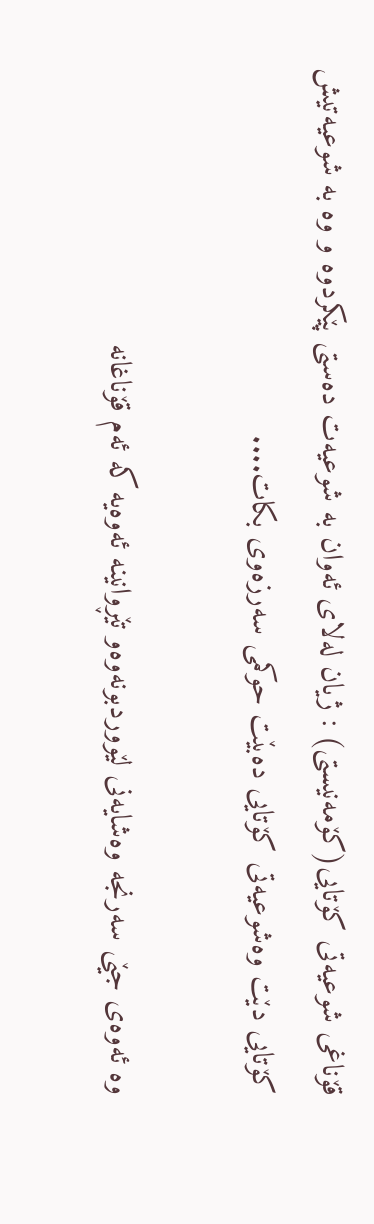قۆناغى شوعيه‌تى كۆتايى(کۆمه‌نیستی) : ژیان له‌لاى ئه‌وان به‌ شوعيه‌ت ده‌ستى پێكردوه‌ و وه‌ به‌ شوعيه‌تیش كۆتايى دێت وه‌شوعيه‌تى كۆتايى ده‌بێت حوكمى سه‌رزه‌وى بكات....

وه‌ ئه‌وه‌ى جێی سه‌رنجه‌ وه‌شایه‌نی لێووردبونه‌وه‌و تێڕوا‌نینه‌ ئه‌وه‌‌یه‌ كه‌ ئه‌م قۆناغانه‌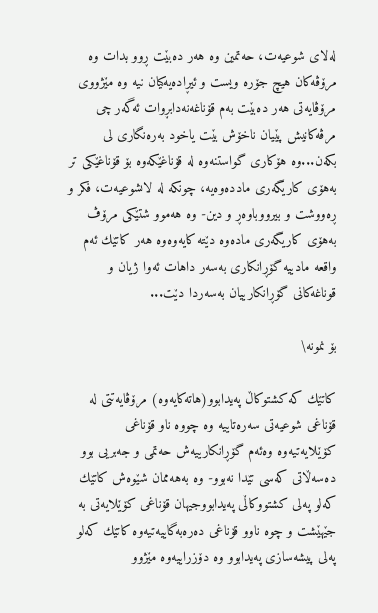له‌لاى شوعيه‌ت، حه‌تمين وه‌ هه‌ر ده‌بێت ڕوو بدات وه‌ مرۆڤه‌كان هيچ جۆره‌ ويست و ئیڕاده‌يه‌كيان نيه‌ وه‌ مێژووى مرۆڤايه‌تى هه‌ر ده‌بێت به‌م قۆناغه‌نه‌دابڕوات ئه‌گه‌ر چى مرڤه‌كانيش پێيان ناخۆش بێت ياخود به‌ره‌نگارى لى بكه‌ن...وه‌‌ هۆكارى گواستنه‌وه‌ له‌ قۆناغێكه‌وه‌ بۆ قۆناغێكى تر به‌هۆی کاریگه‌ری مادده‌وه‌یه‌، چونکه‌ له‌ لاىشوعيه‌ت، فكر و ڕه‌‌ووشت و بيرووباوه‌ڕ و دين- وه‌ هه‌موو شتێكى مرۆڤ به‌هۆی کاریگه‌ری ماده‌وه‌‌ دێته‌ كايه‌وه‌وه‌ هه‌ر كاتێك ئه‌م واقعه‌ مادييه‌ گۆڕانكارى به‌سه‌ر داهات ئه‌وا ژيان و قوناغه‌كانی گۆڕانكارييان به‌سه‌ردا دێت...

بۆ نمونه‌\

كاتێك كه‌ كشتوكاڵ په‌يدابوو(هاته‌كايه‌وه‌) مرۆڤايه‌تتى له‌ قۆناغى شوعيه‌تى سه‌ره‌تاييه‌ وه‌ چووه‌ ناو قۆناغى كۆێلايه‌تيه‌وه‌ وه‌ئه‌م گۆڕانكارييه‌ش حه‌تمى و جه‌بريى بوو ده‌سه‌ڵاتى كه‌سى تێدا نه‌بوو- وه‌ به‌هه‌ممان شێوه‌ش كاتێك كه‌لو په‌لى كشتووكاڵى په‌يدابووجيهان قۆناغى كۆێلايه‌تى به‌ جێهێشت و چوه‌ ناوو قۆناغى ده‌ره‌به‌گاييه‌تيه‌وه‌ كاتێك كه‌لو په‌لى پيشه‌سازى په‌يدابوو وه‌ دۆزراييه‌وه‌ مێژوو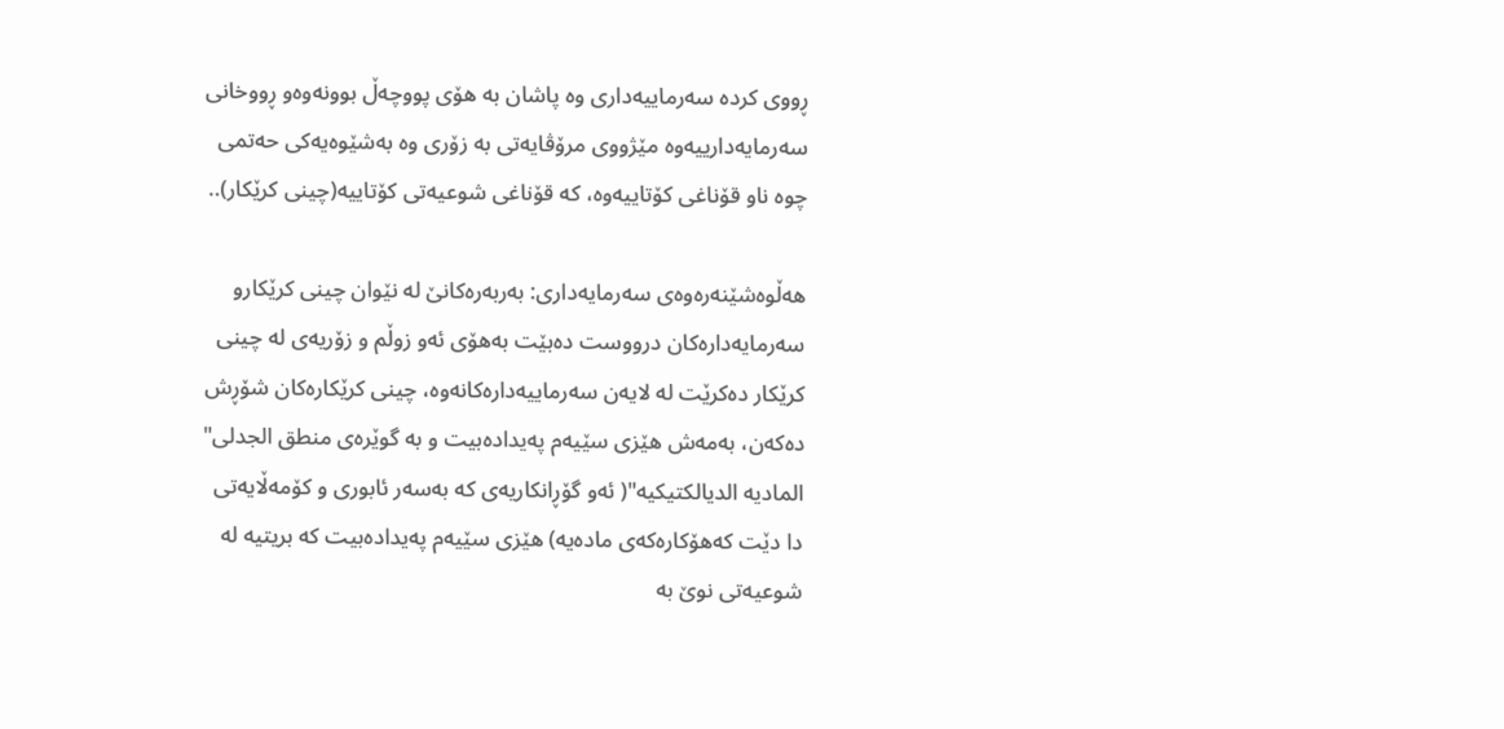ڕووى كرده‌ سه‌رماييه‌دارى وه‌ پاشان به‌ هۆى پووچه‌ڵ بوونه‌وه‌و ڕووخانی سه‌رمايه‌دارييه‌وه‌ مێژووى مرۆڤايه‌تى به‌ زۆرى وه به‌شێوه‌یه‌کی‌ حه‌تمى چوه‌ ناو قۆناغى كۆتاييه‌وه‌، كه‌ قۆناغى شوعيه‌تى كۆتاييه‌(چينى كرێكار)..

هه‌ڵوه‌شێنه‌ره‌وه‌‌ی سه‌رمایه‌داری: به‌ربه‌ره‌كانێ له‌ نێوان چینی كرێكارو سه‌رمايه‌داره‌كان درووست ده‌بێت به‌هۆی ئه‌و زوڵم و زۆريه‌ى‌ له‌ چينى كرێكار ده‌كرێت له‌ لایه‌ن سه‌رماييه‌داره‌کانه‌وه‌‌، چینی كرێكاره‌كان شۆڕش ده‌كه‌ن، به‌مه‌ش هێزى سێیه‌م په‌يداده‌بيت و به‌ گوێره‌ی منطق الجدلى" الماديه‌ الديالكتيكيه"( ئه‌و گۆڕانكاريه‌ى كه‌ به‌سه‌ر ئابورى و كۆمه‌ڵايه‌تى دا دێت كه‌هۆكاره‌كه‌ى ماده‌يه‌‌) هێزى سێیه‌م ‌په‌يداده‌بيت که‌ بريتيه‌ له‌ شوعيه‌تى نوێ به‌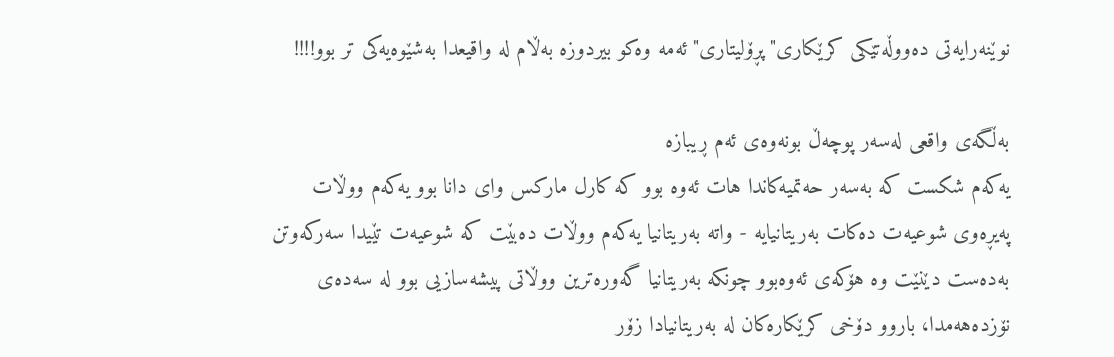نوێنه‌رايه‌تى ده‌ووڵه‌تێكى کرێکاری" پڕۆليتارى" ئه‌مه‌ وه‌كو بيردوزه‌ به‌ڵام له‌ واقيعدا به‌شێوه‌یه‌کی تر بوو!!!!

به‌ڵگه‌ی واقعی‌ له‌سه‌ر پوچه‌ڵ بونه‌وه‌ی ئه‌م ڕیبازه‌
يه‌كه‌م شكست كه‌ به‌سه‌ر حه‌تميه‌كاندا هات ئه‌وه‌ بوو كه‌ كارل ماركس واى دانا بوو ‌يه‌كه‌م ووڵات په‌يڕه‌وى شوعيه‌ت ده‌كات به‌ریتانیايه‌ - واته‌ به‌ریتانیا يه‌كه‌م ووڵات ده‌بێت كه‌ شوعيه‌ت تێيدا سه‌ركه‌وتن به‌ده‌ست دێنێت وه‌ هۆكه‌ى ئه‌وه‌بوو چونکه‌ به‌ریتانیا‌ گه‌وره‌ترين ووڵاتى پيشه‌سازيى بوو له‌ سه‌ده‌ى نۆزده‌هه‌مدا، باروو دۆخی كرێكاره‌كان له‌ به‌ریتانیادا زۆر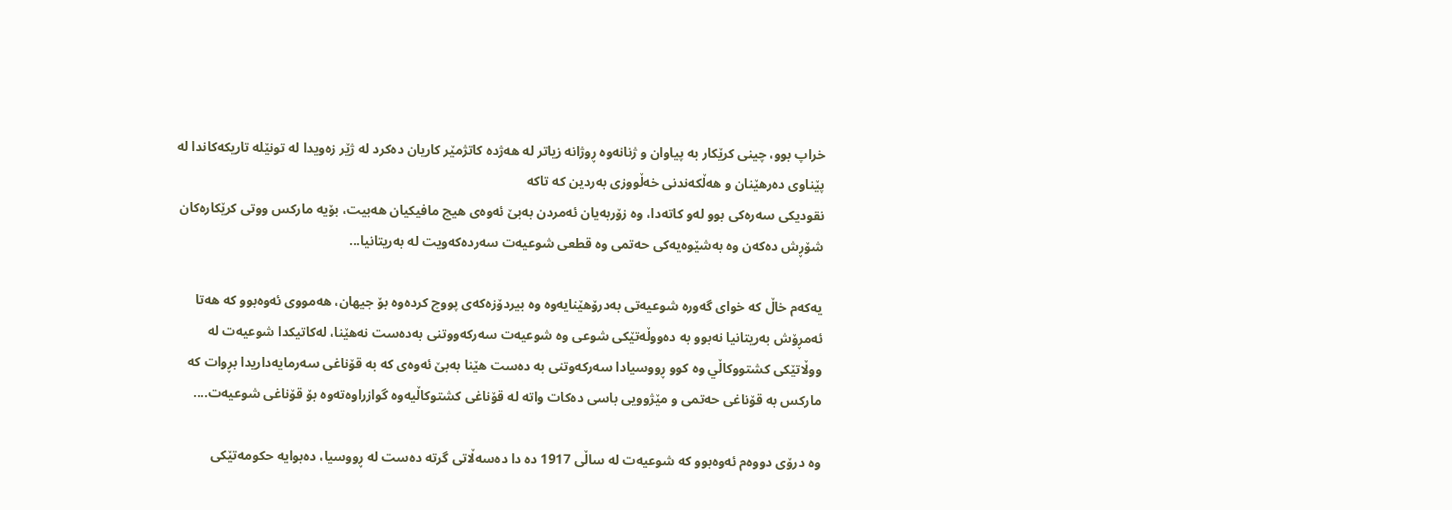خراپ بوو، چينى كرێكار به‌ پياوان و ژنانه‌وه‌ ڕوژانه‌ زياتر له‌ هه‌ژده‌ كاتژمێر كاريان ده‌كرد له‌ ژێر زه‌ویدا له‌ تونێله‌ تاريكه‌كاندا له‌ پێناوى ده‌رهێنان و هه‌ڵكه‌ندنى خه‌ڵووزى به‌ردين كه‌ تاكه‌
نقوديكى سه‌ره‌كى بوو له‌و كاته‌دا، وه‌ زۆربه‌يان ئه‌مردن به‌بێ ئه‌وه‌ى هيچ مافيكيان هه‌بيت، بۆيه‌ ماركس ووتى كرێكاره‌كان شۆڕش ده‌كه‌ن وه‌ به‌شێوه‌يه‌كى حه‌تمى وه‌ قطعى شوعيه‌ت سه‌رده‌كه‌ويت له‌ به‌ریتانیا...

يه‌كه‌م خاڵ كه‌ خواى گه‌وره‌ شوعيه‌تی به‌درۆهێنايه‌وه‌ وه‌ بيردۆزه‌كه‌ى پووچ كرده‌وه‌ بۆ جیهان، هه‌مووى ئه‌وه‌بوو كه‌ هه‌تا ئه‌مڕۆش به‌ریتانیا نه‌بوو به‌ ده‌ووڵه‌تێكى شوعى وه‌ شوعيه‌ت سه‌ركه‌ووتنى به‌ده‌ست نه‌هێنا، له‌کاتیکدا شوعيه‌ت له‌ ووڵاتێكى كشتووكاڵي وه‌ كوو ڕووسيادا سه‌ركه‌وتنى به‌ ده‌ست هێنا به‌بێ ئه‌وه‌ى كه‌ به‌ قۆناغى سه‌رمايه‌داريدا بڕوات که‌ ماركس به‌ قۆناغى حه‌تمى و مێژوویی باسی ده‌کات واته‌ له‌ قۆناغى كشتوكاڵيه‌وه‌ گوازراوه‌ته‌وه‌ بۆ قۆناغى شوعيه‌ت....

وه‌ درۆى دووه‌م ئه‌وه‌بوو كه‌ شوعيه‌ت له‌ ساڵى 1917 ده‌ دا ده‌سه‌ڵاتى گرته‌ ده‌ست له‌ ڕووسيا، ده‌بوایه‌‌ حكومه‌تێكى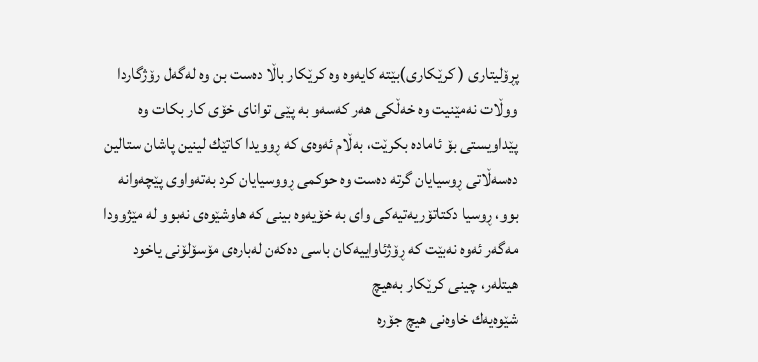پڕۆليتارى ( كرێكارى)بێته‌ كايه‌وه‌ وه کرێکار باڵا ده‌ست بن‌ وه‌ له‌گه‌ل رۆژگاردا ووڵات نه‌مێنیت وه‌ خه‌ڵكى هه‌ر كه‌سه‌و به‌ پێى توانای خۆی کار بکات وه‌ پێداویستی بۆ ئاماده‌ بکرێت، به‌ڵام ئه‌وه‌ى كه‌ ڕوويدا كاتێك لينين پاشان ستالين ده‌سه‌ڵاتى ڕوسيايان گرته‌ ده‌ست وه‌ حوكمى ڕووسيايان كرد به‌ته‌واوی پێچه‌وانه‌ بوو، ڕوسيا دکتاتۆریه‌تیه‌کی واى به‌ خۆيه‌وه‌ بينى كه‌ هاوشێوه‌ى نه‌بوو له‌ مێژوودا مه‌گه‌‌ر ئه‌وه‌ نه‌بێت كه‌ ڕۆژئاواييه‌كان باسى ده‌كه‌ن له‌باره‌ى مۆسۆلۆنى ياخود هیتله‌ر، چینی كرێكار به‌هيچ
شێوه‌يه‌ك خاوه‌نی هيچ جۆره‌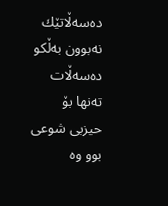ده‌سه‌ڵاتێك نه‌بوون به‌ڵكو ده‌سه‌ڵات ته‌نها بۆ حیزبى شوعى بوو وه‌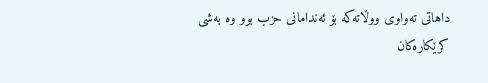داهاتى ته‌واوى ووڵاته‌كه‌ بۆ ئه‌ندامانى حزب بوو وه‌ به‌شى كرێكاره‌كان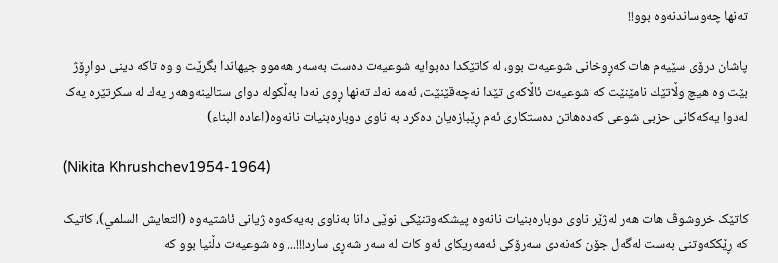ته‌نها چه‌وساندنه‌وه‌ بوو!!

پاشان درۆى سێيه‌م هات که‌ڕوخانی شوعیه‌ت بوو، له‌ کاتێکدا ده‌بوایه‌‌ شوعيه‌ت ده‌ست به‌سه‌ر هه‌موو جیهاندا بگرێت و وه‌ تاکه‌ دینی دواڕۆژ بێت وه‌ هیچ وڵاتێك نامێنێت که‌ شوعیه‌ت ئاڵاکه‌ی تێدا نه‌چه‌قێنێت، ئه‌مه‌ نه‌ك ته‌نها ڕوی نه‌دا به‌ڵكوله‌ دوای ستالینه‌وهه‌ر یه‌ك له‌‌ سکرتێره‌ یه‌ک له‌دوا یه‌که‌کانی حزبی شوعی که‌ده‌هاتن ده‌ستکاری ئه‌م ڕێبازه‌یان ده‌کرد به‌ ناوی دوباره‌بنیات نانه‌وه‌‌(اعاده‌ البناء)

(Nikita Khrushchev1954-1964)

کاتێک خروشوڤ هات هه‌ر له‌ژێر ناوی دوباره‌بنیات نانه‌وه ‌‌پیشکه‌وتنێکی نوێی دانا به‌ناوی به‌یه‌که‌وه‌ ژیانی ئاشتیه‌وه‌ (التعايش السلمي)، کاتیک كه‌ ڕێکكه‌وتنی به‌ست له‌گه‌ل جۆن كه‌نه‌دى سه‌رۆكى ئه‌مه‌ريكاى ئه‌و کات له‌ سه‌ر شه‌ڕى سارد!!!... وه‌ شوعيه‌ت دڵنيا بوو كه‌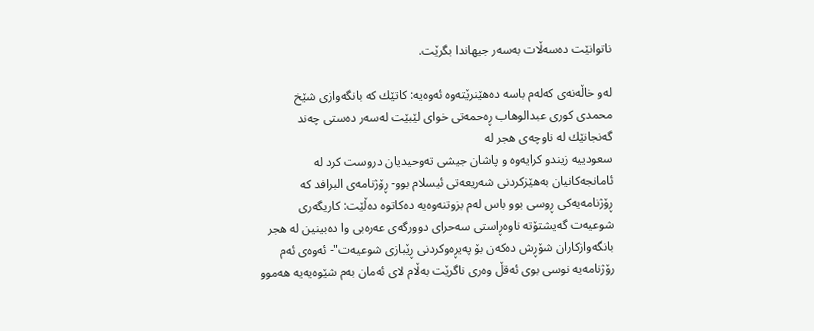ناتوانێت ده‌سه‌ڵات به‌سه‌ر جيهاندا بگرێت.

له‌و خاڵه‌نه‌ی كه‌له‌م باسه‌ ده‌هێنرێته‌وه‌ ئه‌وه‌يه: كاتێك كه‌ بانگه‌وازى شێخ محمدى كورى عبدالوهاب ڕه‌حمه‌تی خوای لێبێت له‌سه‌ر ده‌ستى چه‌ند گه‌نجانێك له‌ ناوچه‌ى هجر له‌
سعودييه‌ زيندو كرايه‌وه‌ و پاشان جيشى ته‌وحيديان دروست كرد له‌ ئامانجه‌كانيان به‌هێزکردنی شه‌ريعه‌تى ئیسلام بوو- ڕۆژنامه‌ى البرافد كه‌ ڕۆژنامه‌يه‌كى ڕوسى بوو باس له‌م بزوتنه‌وه‌يه‌ ده‌كاتوه‌ ده‌ڵێت: كاريگه‌رى شوعيه‌ت گه‌يشتۆته‌ ناوه‌ڕاستى سه‌حراى دوورگه‌ى عه‌ره‌بى ‌وا ده‌بينين له‌ هجر بانگه‌وازكاران شۆڕش ده‌كه‌ن بۆ په‌يڕه‌وكردنى ڕێبازى شوعيه‌ت"- ئه‌وه‌ى ئه‌م رۆژنامه‌یه‌ نوسی بوی ئه‌قڵ وه‌ری ناگرێت به‌ڵام لای ئه‌مان به‌م شێوه‌يه‌يه‌ هه‌موو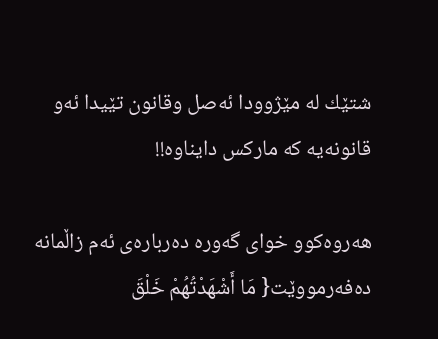شتێك له‌ مێژوودا ئه‌صل وقانون تێيدا ئه‌و قانونه‌يه‌ كه‌ ماركس دايناوه‌!!

هه‌روه‌كوو خواى گه‌وره‌ ده‌رباره‌ى ئه‌م زاڵمانه‌ ده‌فه‌رمووێت{ مَا أَشْهَدْتُهُمْ خَلْقَ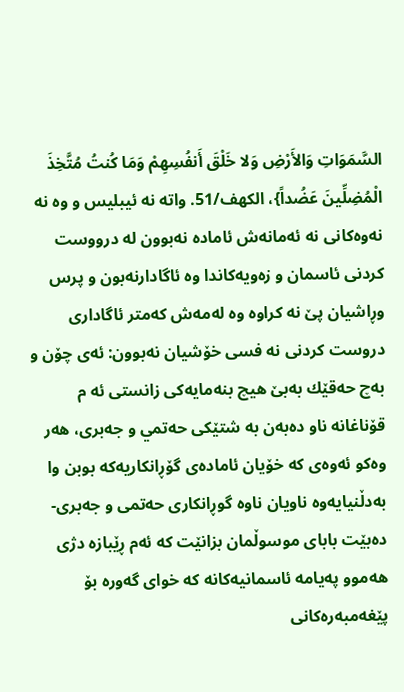السَّمَوَاتِ وَالأَرْضِ وَلا خَلْقَ أَنفُسِهِمْ وَمَا كُنتُ مُتَّخِذَ الْمُضِلِّينَ عَضُداً}، الکهف/51. واته‌ نه‌ ئیبليس و وه‌ نه‌ نه‌وه‌کانی نه‌ ئه‌مانه‌ش ئاماده‌ نه‌بوون له‌ درووست كردنى ئاسمان و زه‌ويه‌كاندا وه‌‌ ئاگادارنه‌بون و پرس وڕاشيان پێ نه‌ كراوه‌ وه‌ له‌مه‌ش كه‌متر ئاگادارى دروست كردنى نه‌ فسى خۆشيان نه‌بوون: ئه‌ى چۆن و به‌چ حه‌قێك به‌بێ هيچ بنه‌مايه‌كى زانستی ئه‌ م قۆناغانه‌‌ ناو ده‌به‌ن به‌ شتێكى حه‌تمي و جه‌برى، هه‌ر وه‌كو ئه‌وه‌ى كه‌ خۆيان ئاماده‌ى گۆڕانكاريه‌كه‌ بوبن وا به‌دڵنيايه‌وه‌ ناويان ناوه‌ گوڕانكارى حه‌تمى و‌ جه‌برى- ده‌بێت باباى موسوڵمان بزانێت كه‌ ئه‌م ڕێبازه‌ دژی هه‌موو په‌یامه‌ ئاسمانیه‌کانه‌‌ كه‌ خواى گه‌وره‌ بۆ پێغه‌مبه‌ره‌كانى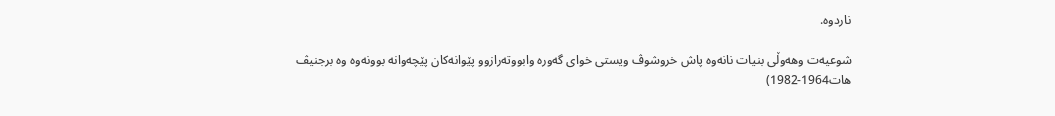ناردوه‌.

شوعیه‌ت وهه‌وڵی بنیات نانه‌وه پاش خروشوڤ ويستى خواى گه‌وره‌ وابووته‌رازوو پێوانه‌كان پێچه‌وانه‌ بوونه‌وه‌ وه‌ برجنيڤ هات1964-1982)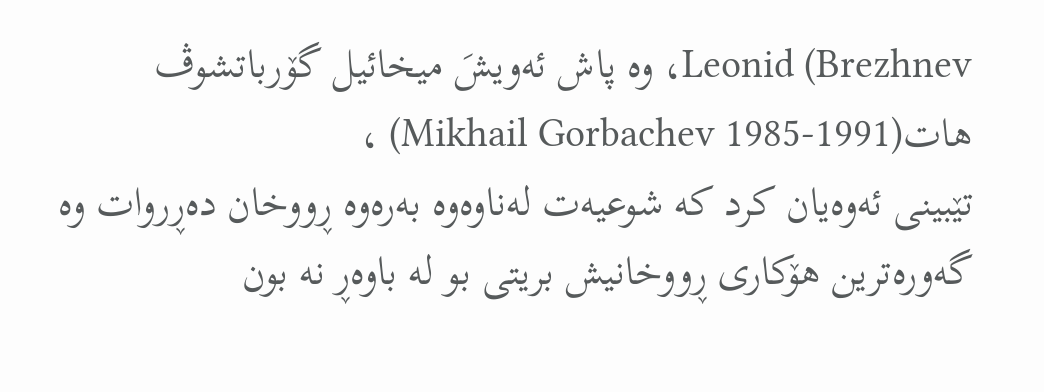Leonid (Brezhnev، وه‌ پاش ئه‌ويشَ ميخائيل گۆرباتشوڤ هات(Mikhail Gorbachev 1985-1991) ،
تێبينى ئه‌وه‌يان كرد كه‌ شوعيه‌ت له‌ناوه‌وه‌ به‌ره‌وه‌ ڕووخان ده‌ڕروات وه‌ گه‌وره‌ترين هۆكارى ڕووخانيش بریتی بو له‌ باوه‌ڕ نه‌ بون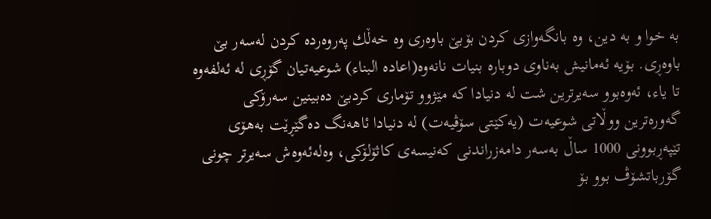به‌ خوا و به‌ دین، وه بانگه‌وازى کردن بۆبێ باوه‌رى وه‌ خه‌ڵك په‌روه‌رده‌ ‌كردن له‌سه‌ر بێ باوه‌ڕی. بۆیه‌ ئه‌مانیش به‌ناوی دوباره‌ بنیات نانه‌وه‌‌‌(اعاده البناء) شوعیه‌تیان گۆڕی له‌ ئه‌لفه‌وه‌ تا یاء، ئه‌وه‌بوو سه‌يرترين شت له‌ دنيادا كه‌ مێژوو تۆمارى كردبێ ده‌بینین سه‌رۆكى گه‌وره‌ترين ووڵاتى شوعيه‌ت (يه‌كێتی سۆڤيه‌ت) له‌ دنيادا ئاهه‌نگ ده‌گێڕێت به‌هۆى تێپه‌ڕبوونى 1000 ساڵ به‌سه‌ر دامه‌زراندنى که‌نیسه‌ى كاثۆلۆكى، وه‌له‌ئه‌وه‌ش سه‌يرتر چونی گۆرباتشۆڤ ‌بوو بۆ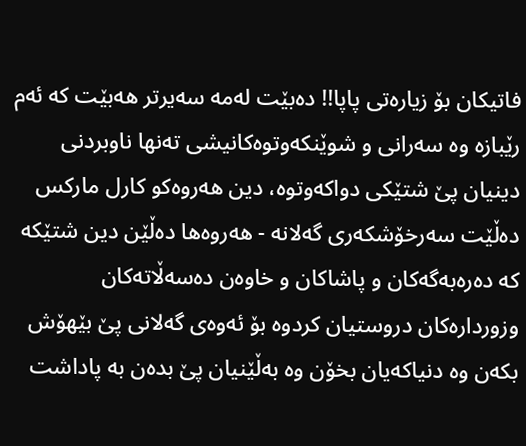فاتيكان بۆ زياره‌تى پاپا!! ده‌بێت له‌مه‌ سه‌يرتر هه‌بێت كه‌ ئه‌م رێبازه‌ وه‌ سه‌رانى و شوێنكه‌وتوه‌كانيشى ته‌نها ناوبردنى دينيان پێ شتێكى دواكه‌وتوه، دين هه‌روه‌كو كارل ماركس ده‌ڵێت سه‌رخۆشكه‌رى گه‌لانه‌ - هه‌روه‌ها ده‌ڵێن دين شتێكه‌ كه‌ ده‌ره‌به‌گه‌كان و پاشاكان و خاوه‌ن ده‌سه‌ڵاته‌كان وزورداره‌كان دروستيان كردوه‌ بۆ ئه‌وه‌ى گه‌لانى پێ بێهۆش بكه‌ن وه‌ دنياكه‌يان بخۆن وه‌ به‌ڵێنيان پێ بده‌ن به پاداشت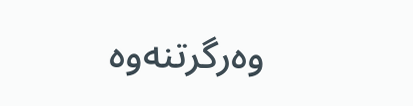وه‌ر‌گرتنه‌وه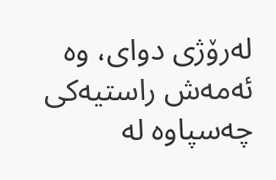له‌رۆژى دواى، وه‌ ئه‌مه‌ش راستيه‌كى چه‌سپاوه‌ له‌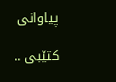پياوانى

کتێبی ..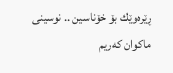ڕێرەوێك بۆ خۆناسین .. نوسینی ماکوان کەریم